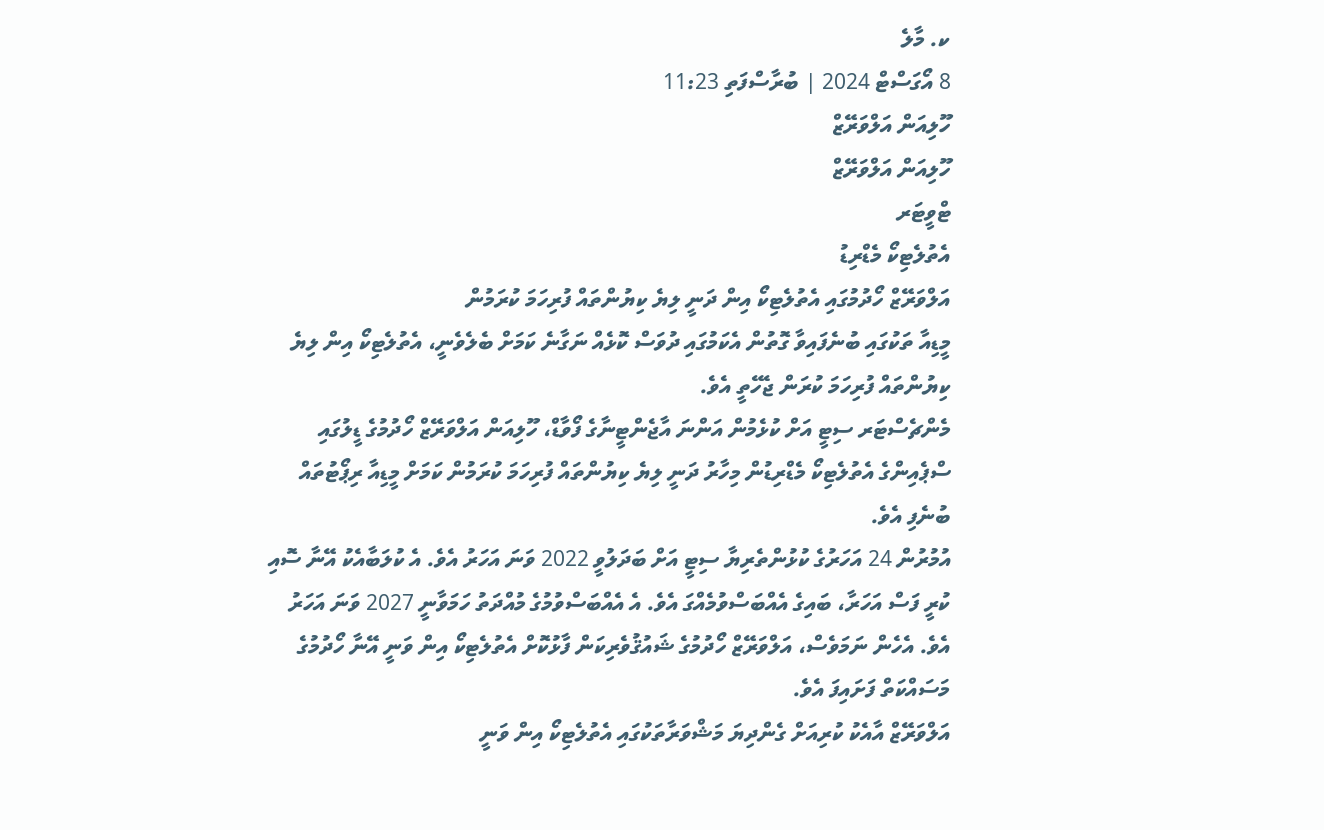ކ. މާލެ
8 އޯގަސްޓް 2024 | ބުރާސްފަތި 11:23
ހޫލިއަން އަލްވަރޭޒް
ހޫލިއަން އަލްވަރޭޒް
ޓްވީޓަރ
އެތުލެޓިކޯ މެޑްރިޑު
އަލްވަރޭޒް ހޯދުމުގައި އެތުލެޓިކޯ އިން ދަނީ ލިޔެ ކިޔުންތައް ފުރިހަމަ ކުރަމުން
މީޑިއާ ތަކުގައި ބުނެފައިވާ ގޮތުން އެކަމުގައި ދުވަސް ކޮޅެއް ނަގާނެ ކަމަށް ބެލެވެނީ، އެތުލެޓިކޯ އިން ލިޔެ ކިޔުންތައް ފުރިހަމަ ކުރަން ޖެހޭތީ އެވެ.
މެންޗެސްޓަރ ސިޓީ އަށް ކުޅެމުން އަންނަ އާޖެންޓީނާގެ ފޯވާޑް، ހޫލިއަން އަލްވަރޭޒް ހޯދުމުގެ ޑީލުގައި ސްޕެއިންގެ އެތުލެޓިކޯ މެޑްރިޑުން މިހާރު ދަނީ ލިޔެ ކިޔުންތައް ފުރިހަމަ ކުރަމުން ކަމަށް މީޑިއާ ރިޕޯޓުތައް ބުނެފި އެވެ.
އުމުރުން 24 އަހަރުގެ ކުޅުންތެރިޔާ ސިޓީ އަށް ބަދަލުވީ 2022 ވަނަ އަހަރު އެވެ. އެ ކުލަބާއެކު އޭނާ ސޮއި ކުރީ ފަސް އަހަރާ، ބައިގެ އެއްބަސްވުމެއްގަ އެވެ. އެ އެއްބަސްވުމުގެ މުއްދަތު ހަމަވާނީ 2027 ވަނަ އަހަރު އެވެ. އެހެން ނަމަވެސް، އަލްވަރޭޒް ހޯދުމުގެ ޝައުޤުވެރިކަން ފާޅުކޮށް އެތުލެޓިކޯ އިން ވަނީ އޭނާ ހޯދުމުގެ މަސައްކަތް ފަށައިފަ އެވެ.
އަލްވަރޭޒް އާއެކު ކުރިއަށް ގެންދިޔަ މަޝްވަރާތަކުގައި އެތުލެޓިކޯ އިން ވަނީ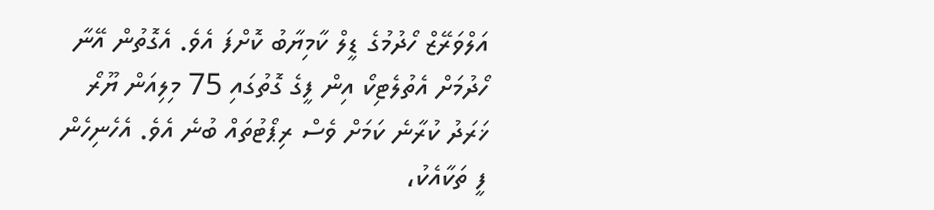އަލްވަރޭޒް ހޯދުމުގެ ޑީލް ކާމިޔާބު ކޮށްފަ އެވެ. އެގޮތުން އޭނާ ހޯދުމަށް އެތުލެޓިކޯ އިން ފީގެ ގޮތުގައި 75 މިލިއަން ޔޫރޯ ޚަރަދު ކުރާނެ ކަމަށް ވެސް ރިޕޯޓުތައް ބުނެ އެވެ. އެހެނިހެން ފީ ތަކާއެކު،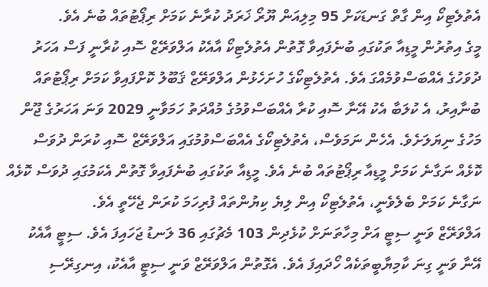އެތުލެޓިކޯ އިން ގާތް ގަނޑަކަށް 95 މިލިއަން ޔޫރޯ ޚަރަދު ކުރާނެ ކަމަށް ރިޕޯޓުތައް ބުނެ އެވެ.
މީގެ އިތުރުން މީޑިއާ ތަކުގައި ބުނެފައިވާ ގޮތުން އެތުލެޓިކޯ އާއެކު އަލްވަރޭޒް ސޮއި ކުރާނީ ފަސް އަހަރު ދުވަހުގެ އެއްބަސްވުމެއްގަ އެވެ. އެތުލެޓިކޯގެ ހުށަހެޅުން އަލްވަރޭޒް ޤަބޫލު ކޮށްފައިވާ ކަމަށް ރިޕޯޓުތައް ބުނާއިރު، އެ ކުލަބާ އެކު އޭނާ ސޮއި ކުރާ އެއްބަސްވުމުގެ މުއްދަތު ހަމަވާނީ 2029 ވަނަ އަހަރުގެ ޖޫން މަހުގެ ނިޔަލަށެވެ. އެހެން ނަމަވެސް، އެތުލެޓިކޯގެ އެއްބަސްވުމުގައި އަލްވަރޭޒް ސޮއި ކުރަން ދުވަސް ކޮޅެއް ނަގާނެ ކަމަށް މީޑިއާ ރިޕޯޓުތައް ބުނެ އެވެ. މީޑިއާ ތަކުގައި ބުނެފައިވާ ގޮތުން އެކަމުގައި ދުވަސް ކޮޅެއް ނަގާނެ ކަމަށް ބެލެވެނީ، އެތުލެޓިކޯ އިން ލިޔެ ކިޔުންތައް ފުރިހަމަ ކުރަން ޖެހޭތީ އެވެ.
އަލްވަރޭޒް ވަނީ ސިޓީ އަށް މިހާތަނަށް ކުޅެދިން 103 މެޗުގައި 36 ލަނޑު ޖަހައިފަ އެވެ. ސިޓީ އާއެކު އޭނާ ވަނީ ގިނަ ކާމިޔާބީތަކެއް ހޯދައިފަ އެވެ. އެގޮތުން އަލްވަރޭޒް ވަނީ ސިޓީ އާއެކު، އިނގިރޭސި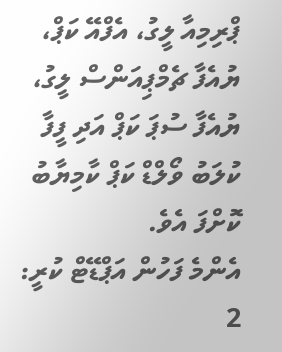ޕްރިމިއާ ލީގު، އެފްއޭ ކަޕް، ޔުއެފާ ޗެމްޕިއަންސް ލީގު، ޔުއެފާ ސުޕަ ކަޕް އަދި ފީފާ ކުލަބު ވޯލްޑް ކަޕް ކާމިޔާބު ކޮށްފަ އެވެ.
އެންމެ ފަހުން އަޕްޑޭޓް ކުރީ: 2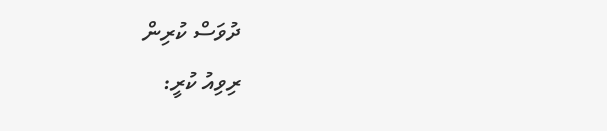ދުވަސް ކުރިން
ރިވިއު ކުރީ: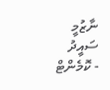ނާޒުމީ ސައީދު
- ކޮމެންޓް